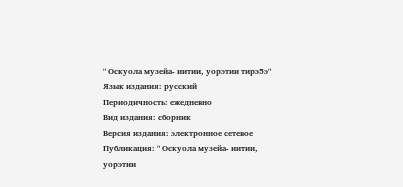" Оскуола музейа- иитии, уорэтии тирэ5э"
Язык издания: русский
Периодичность: ежедневно
Вид издания: сборник
Версия издания: электронное сетевое
Публикация: " Оскуола музейа- иитии, уорэтии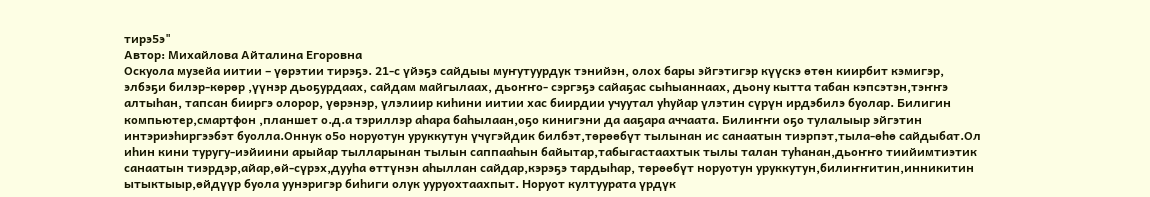тирэ5э"
Автор: Михайлова Айталина Егоровна
Оскуола музейа иитии – үөрэтии тирэҕэ. 21-с үйэҕэ сайдыы муҥутуурдук тэнийэн, олох бары эйгэтигэр күүскэ өтөн киирбит кэмигэр, элбэҕи билэр-көрөр ,үүнэр дьоҕурдаах, сайдам майгылаах, дьоҥҥо- сэргэҕэ сайаҕас сыһыаннаах, дьону кытта табан кэпсэтэн,тэҥҥэ алтыһан, тапсан бииргэ олорор, үөрэнэр, үлэлиир киһини иитии хас биирдии учуутал уһуйар үлэтин сүрүн ирдэбилэ буолар. Билигин компьютер,смартфон ,планшет о.д.а тэриллэр аһара баһылаан,оҕо кинигэни да ааҕара аччаата. Билиҥҥи оҕо тулалыыр эйгэтин интэриэһиргээбэт буолла.Оннук о5о норуотун уруккутун үчүгэйдик билбэт,төрөөбүт тылынан ис санаатын тиэрпэт,тыла-өһө сайдыбат.Ол иһин кини туругу-иэйиини арыйар тылларынан тылын саппааһын байытар,табыгастаахтык тылы талан туһанан,дьоҥҥо тиийимтиэтик санаатын тиэрдэр,айар,өй-сүрэх,дууһа өттүнэн аһыллан сайдар,кэрэҕэ тардыһар, төрөөбүт норуотун уруккутун,билиҥҥитин,инникитин ытыктыыр,өйдүүр буола уунэригэр биһиги олук ууруохтаахпыт. Норуот култуурата үрдүк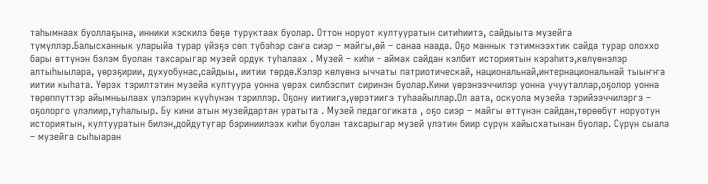таһымнаах буоллаҕына, инники кэскилэ бөҕө туруктаах буолар. Оттон норуот култууратын ситиһиитэ, сайдыыта музейга түмүллэр.Балысханнык уларыйа турар үйэҕэ сөп түбэһэр саҥа сиэр – майгы,өй – санаа наада. Оҕо маннык тэтимнээхтик сайда турар олоххо бары өттүнэн бэлэм буолан тахсарыгар музей ордук туһалаах . Музей – киһи - аймах сайдан кэлбит историятын кэрэһитэ,көлүөнэлэр алтыһыылара, үөрэҕирии, духуобунас,сайдыы, иитии төрдө.Кэлэр көлүөнэ ыччаты патриотическай, национальнай,интернациональнай тыыҥҥа иитии кыһата. Үөрэх тэрилтэтин музейа култуура уонна үөрэх силбэспит сиринэн буолар.Кини үөрэнээччилэр уонна учууталлар,оҕолор уонна төрөппүттэр айымньылаах үлэлэрин күүһүнэн тэриллэр. Оҕону иитиигэ,үөрэтиигэ туһаайыллар.Ол аата, оскуола музейа тэрийээччилэргэ – оҕолорго үлэлиир,туһалыыр. Бу кини атын музейдартан уратыта . Музей педагогиката , оҕо сиэр – майгы өттүнэн сайдан,төрөөбүт норуотун историятын, култууратын билэн,дойдутугар бэриниилээх киһи буолан тахсарыгар музей үлэтин биир сүрүн хайысхатынан буолар. Сүрүн сыала – музейга сыһыаран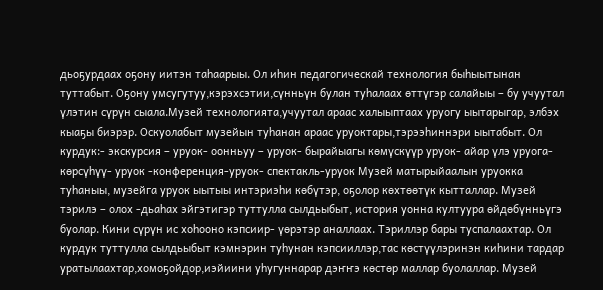дьоҕурдаах оҕону иитэн таһаарыы. Ол иһин педагогическай технология быһыытынан туттабыт. Оҕону умсугутуу,кэрэхсэтии,сүнньүн булан туһалаах өттүгэр салайыы – бу учуутал үлэтин сүрүн сыала.Музей технологията,учуутал араас халыыптаах уруогу ыытарыгар, элбэх кыаҕы биэрэр. Оскуолабыт музейын туһанан араас уруоктары,тэрээһиннэри ыытабыт. Ол курдук:- экскурсия – уруок- оонньуу – уруок- бырайыагы көмүскүүр уруок- айар үлэ уруога- көрсүһүү- уруок -конференция-уруок- спектакль-уруок Музей матырыйаалын уруокка туһаныы, музейга уруок ыытыы интэриэһи көбүтэр, оҕолор көхтөөтүк кытталлар. Музей тэрилэ – олох -дьаһах эйгэтигэр туттулла сылдьыбыт, история уонна култуура өйдөбүнньүгэ буолар. Кини сүрүн ис хоһооно кэпсиир- үөрэтэр аналлаах. Тэриллэр бары туспалаахтар. Ол курдук туттулла сылдьыбыт кэмнэрин туһунан кэпсииллэр,тас көстүүлэринэн киһини тардар уратылаахтар,хомоҕойдор,иэйиини уһугуннарар дэҥҥэ көстөр маллар буолаллар. Музей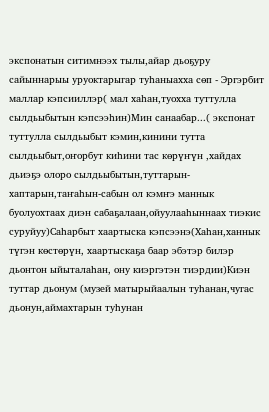экспонатын ситимнээх тылы,айар дьоҕуру сайыннарыы уруоктарыгар туһаныахха сөп - Эргэрбит маллар кэпсииллэр( мал хаһан,туохха туттулла сылдьыбытын кэпсээһин)Мин санаабар...( экспонат туттулла сылдьыбыт кэмин,кинини тутта сылдьыбыт,оҥорбут киһини тас көрүҥүн ,хайдах дьиэҕэ олоро сылдьыбытын,туттарын- хаптарын,таҥаһын-сабын ол кэмҥэ маннык буолуохтаах диэн сабаҕалаан,ойуулааһыннаах тиэкис суруйуу)Саһарбыт хаартыска кэпсээнэ(Хаһан,ханнык түгэн көстөрүн, хаартыскаҕа баар эбэтэр билэр дьонтон ыйыталаһан, ону киэргэтэн тиэрдии)Киэн туттар дьонум (музей матырыйаалын туһанан,чугас дьонун,аймахтарын туһунан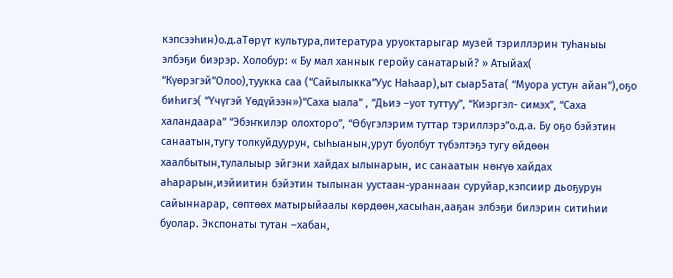кэпсээһин)о.д.аТөрүт культура,литература уруоктарыгар музей тэриллэрин туһаныы элбэҕи биэрэр. Холобур: « Бу мал ханнык геройу санатарый? » Атыйах( “Күөрэгэй”Олоо),туукка саа (“Сайылыкка”Уус Наһаар),ыт сыар5ата( “Муора устун айан”),оҕо биһигэ( “Үчүгэй Үөдүйээн»)“Саха ыала” , “Дьиэ –уот туттуу”, “Киэргэл- симэх”, “Саха халандаара” “Эбэҥкилэр олохторо”, “Өбүгэлэрим туттар тэриллэрэ”о.д.а. Бу оҕо бэйэтин санаатын,тугу толкуйдуурун, сыһыанын,урут буолбут түбэлтэҕэ тугу өйдөөн хаалбытын,тулалыыр эйгэни хайдах ылынарын, ис санаатын нөҥүө хайдах аһарарын,иэйиитин бэйэтин тылынан уустаан-ураннаан суруйар,кэпсиир дьоҕурун сайыннарар, сөптөөх матырыйаалы көрдөөн,хасыһан,ааҕан элбэҕи билэрин ситиһии буолар. Экспонаты тутан –хабан,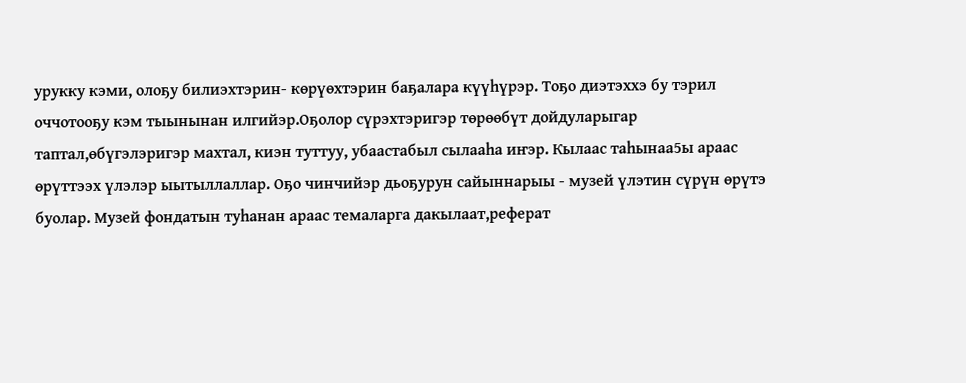урукку кэми, олоҕу билиэхтэрин- көрүөхтэрин баҕалара күүһүрэр. Тоҕо диэтэххэ бу тэрил оччотооҕу кэм тыынынан илгийэр.Оҕолор сүрэхтэригэр төрөөбүт дойдуларыгар таптал,өбүгэлэригэр махтал, киэн туттуу, убаастабыл сылааһа иҥэр. Кылаас таһынаа5ы араас өрүттээх үлэлэр ыытыллаллар. Оҕо чинчийэр дьоҕурун сайыннарыы - музей үлэтин сүрүн өрүтэ буолар. Музей фондатын туһанан араас темаларга дакылаат,реферат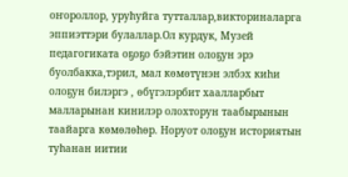оҥороллор, уруһуйга тутталлар,викториналарга эппиэттэри булаллар.Ол курдук, Музей педагогиката оҕоҕо бэйэтин олоҕун эрэ буолбакка,тэрил, мал көмөтүнэн элбэх киһи олоҕун билэргэ , өбүгэлэрбит хаалларбыт малларынан кинилэр олохторун таабырынын таайарга көмөлөһөр. Норуот олоҕун историятын туһанан иитии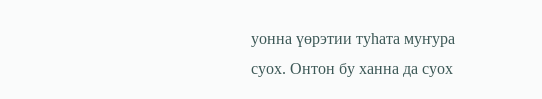уонна үөрэтии туһата муҥура суох. Онтон бу ханна да суох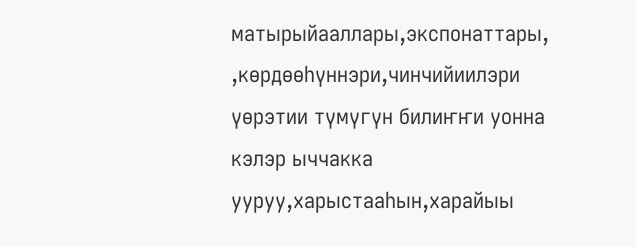матырыйааллары,экспонаттары, ,көрдөөһүннэри,чинчийиилэри үөрэтии түмүгүн билиҥҥи уонна кэлэр ыччакка ууруу,харыстааһын,харайыы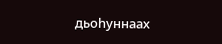дьоһуннаах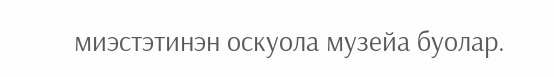миэстэтинэн оскуола музейа буолар.